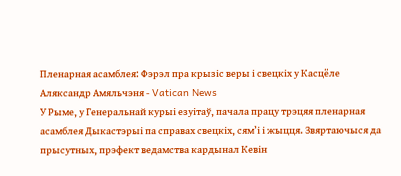Пленарная асамблея: Фэрэл пра крызіс веры і свецкіх у Касцёле
Аляксандр Амяльчэня - Vatican News
У Рыме, у Генеральнай курыі езуітаў, пачала працу трэцяя пленарная асамблея Дыкастэрыі па справах свецкіх, сям’і і жыцця. Звяртаючыся да прысутных, прэфект ведамства кардынал Кевін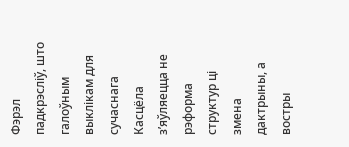Фэрэл падкрэсліў, што галоўным выклікам для сучаснага Касцёла з’яўляецца не рэформа структур ці змена дактрыны, а востры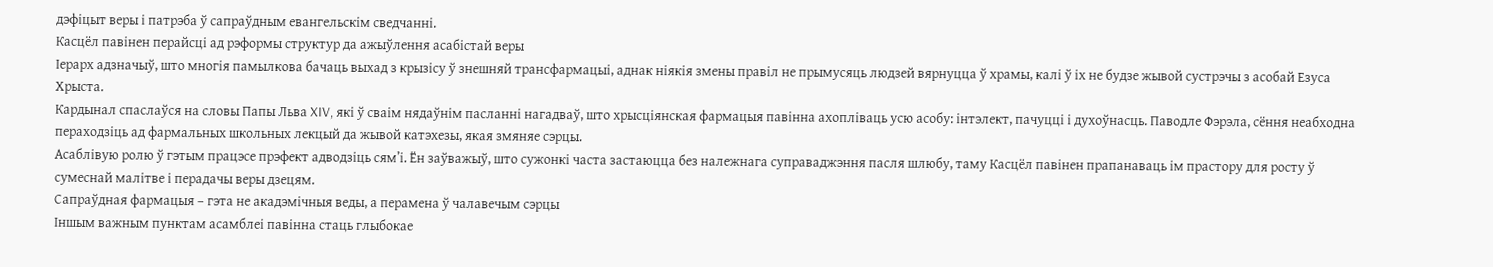дэфіцыт веры і патрэба ў сапраўдным евангельскім сведчанні.
Касцёл павінен перайсці ад рэформы структур да ажыўлення асабістай веры
Іерарх адзначыў, што многія памылкова бачаць выхад з крызісу ў знешняй трансфармацыі, аднак ніякія змены правіл не прымусяць людзей вярнуцца ў храмы, калі ў іх не будзе жывой сустрэчы з асобай Езуса Хрыста.
Кардынал спаслаўся на словы Папы Льва XIV, які ў сваім нядаўнім пасланні нагадваў, што хрысціянская фармацыя павінна ахопліваць усю асобу: інтэлект, пачуцці і духоўнасць. Паводле Фэрэла, сёння неабходна пераходзіць ад фармальных школьных лекцый да жывой катэхезы, якая змяняе сэрцы.
Асаблівую ролю ў гэтым працэсе прэфект адводзіць сям’і. Ён заўважыў, што сужонкі часта застаюцца без належнага суправаджэння пасля шлюбу, таму Касцёл павінен прапанаваць ім прастору для росту ў сумеснай малітве і перадачы веры дзецям.
Сапраўдная фармацыя – гэта не акадэмічныя веды, а перамена ў чалавечым сэрцы
Іншым важным пунктам асамблеі павінна стаць глыбокае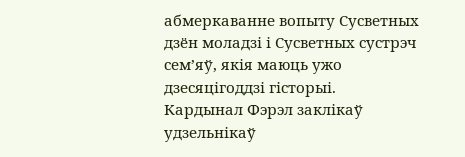абмеркаванне вопыту Сусветных дзён моладзі і Сусветных сустрэч сем’яў, якія маюць ужо дзесяцігоддзі гісторыі.
Кардынал Фэрэл заклікаў удзельнікаў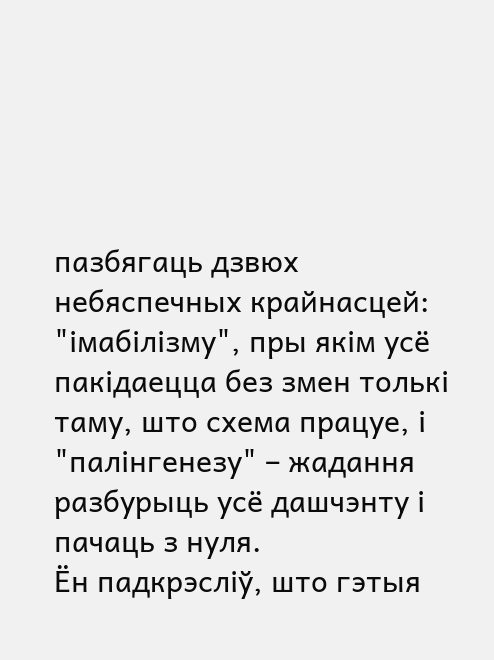пазбягаць дзвюх небяспечных крайнасцей: "імабілізму", пры якім усё пакідаецца без змен толькі таму, што схема працуе, і "палінгенезу" – жадання разбурыць усё дашчэнту і пачаць з нуля.
Ён падкрэсліў, што гэтыя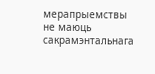мерапрыемствы не маюць сакрамэнтальнага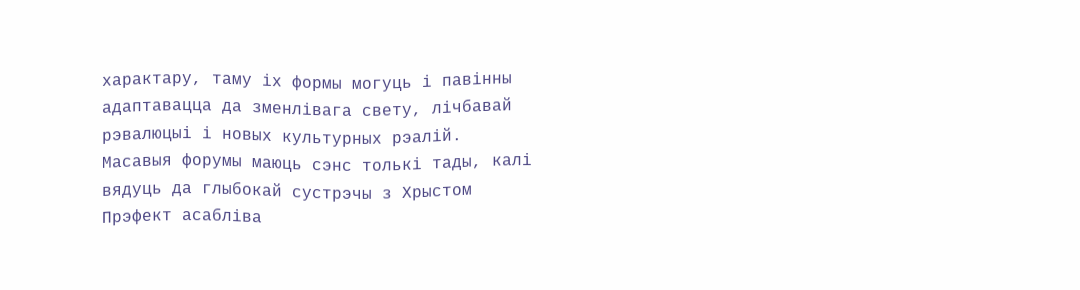характару, таму іх формы могуць і павінны адаптавацца да зменлівага свету, лічбавай рэвалюцыі і новых культурных рэалій.
Масавыя форумы маюць сэнс толькі тады, калі вядуць да глыбокай сустрэчы з Хрыстом
Прэфект асабліва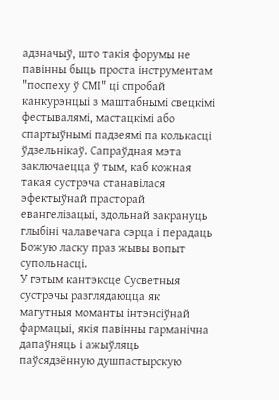адзначыў, што такія форумы не павінны быць проста інструментам "поспеху ў СМІ" ці спробай канкурэнцыі з маштабнымі свецкімі фестывалямі, мастацкімі або спартыўнымі падзеямі па колькасці ўдзельнікаў. Сапраўдная мэта заключаецца ў тым, каб кожная такая сустрэча станавілася эфектыўнай прасторай евангелізацыі, здольнай закрануць глыбіні чалавечага сэрца і перадаць Божую ласку праз жывы вопыт супольнасці.
У гэтым кантэксце Сусветныя сустрэчы разглядаюцца як магутныя моманты інтэнсіўнай фармацыі, якія павінны гарманічна дапаўняць і ажыўляць паўсядзённую душпастырскую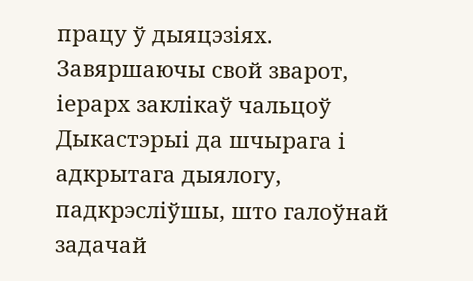працу ў дыяцэзіях.
Завяршаючы свой зварот, іерарх заклікаў чальцоў Дыкастэрыі да шчырага і адкрытага дыялогу, падкрэсліўшы, што галоўнай задачай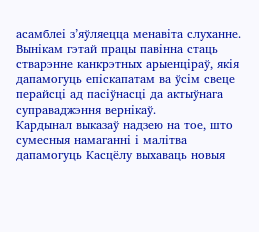асамблеі з’яўляецца менавіта слуханне. Вынікам гэтай працы павінна стаць стварэнне канкрэтных арыенціраў, якія дапамогуць епіскапатам ва ўсім свеце перайсці ад пасіўнасці да актыўнага суправаджэння вернікаў.
Кардынал выказаў надзею на тое, што сумесныя намаганні і малітва дапамогуць Касцёлу выхаваць новыя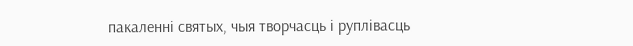пакаленні святых, чыя творчасць і руплівасць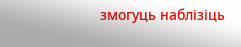змогуць наблізіць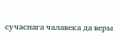сучаснага чалавека да веры